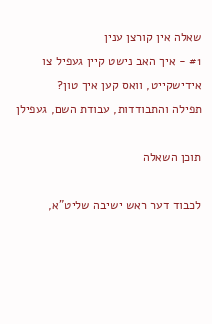שאלה אין קורצן ענין
#1 - איך האב נישט קיין געפיל צו אידישקייט, וואס קען איך טון?
תפילה והתבודדות, עבודת השם, געפילן

תוכן השאלה

לכבוד דער ראש ישיבה שליט"א,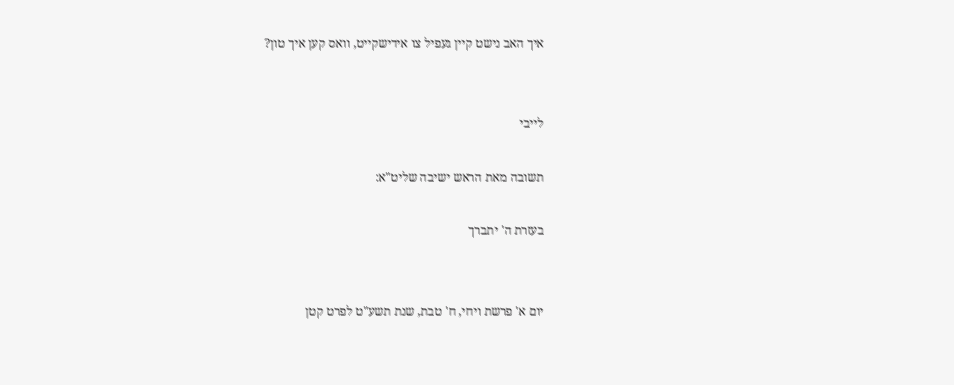איך האב נישט קיין געפיל צו אידישקייט, וואס קען איך טון?


לייבי

תשובה מאת הראש ישיבה שליט"א:

בעזרת ה' יתברך


יום א' פרשת ויחי, ח' טבת, שנת תשע"ט לפרט קטן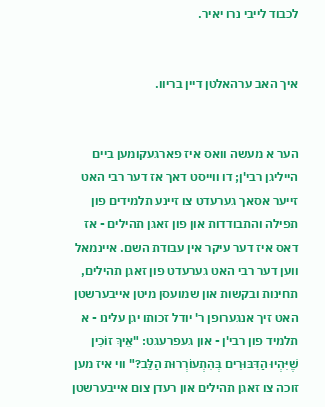לכבוד לייבי נרו יאיר.


איך האב ערהאלטן דיין בריוו.


הער א מעשה וואס איז פארגעקומען ביים הייליגן רבי'ן; דו ווייסט דאך אז דער רבי האט זייער אסאך גערעדט צו זיינע תלמידים פון תפילה והתבודדות און פון זאגן תהילים - אז דאס איז דער עיקר אין עבודת השם. איינמאל ווען דער רבי האט גערעדט פון זאגן תהילים, תחינות ובקשות און שמועסן מיטן אייבערשטן האט זיך אנגערופן ר' יודל זכותו יגן עלינו - א תלמיד פון רבי'ן - און געפרעגט: "אֵיךְ זוֹכִין שֶׁיִּהְיוּ הַדִּבּוּרִים בְּהִתְעוֹרְרוּת הַלֵּב?" ווי איז מען זוכה צו זאגן תהילים און רעדן צום אייבערשטן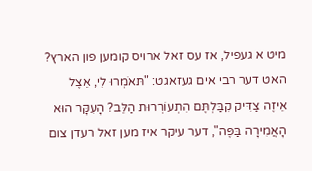מיט א געפיל, אז עס זאל ארויס קומען פון הארץ? האט דער רבי אים געזאגט: "תּאֹמְרוּ לִי, אֵצֶל אֵיזֶה צַדִּיק קִבַּלְתֶּם הִתְעוֹרְרוּת הַלֵּב? הָעִקָּר הוּא הָאֲמִירָה בַּפֶּה", דער עיקר איז מען זאל רעדן צום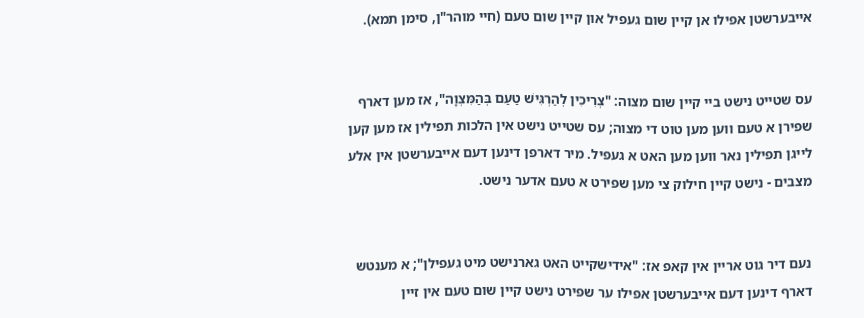אייבערשטן אפילו אן קיין שום געפיל און קיין שום טעם (חיי מוהר"ן, סימן תמא).


עס שטייט נישט ביי קיין שום מצוה: "צְרִיכִין לְהַרְגִּישׁ טַעַם בְּהַמִּצְוָה", אז מען דארף שפירן א טעם ווען מען טוט די מצוה; עס שטייט נישט אין הלכות תפילין אז מען קען לייגן תפילין נאר ווען מען האט א געפיל. מיר דארפן דינען דעם אייבערשטן אין אלע מצבים - נישט קיין חילוק צי מען שפירט א טעם אדער נישט.


נעם דיר גוט אריין אין קאפ אז: "אידישקייט האט גארנישט מיט געפילן"; א מענטש דארף דינען דעם אייבערשטן אפילו ער שפירט נישט קיין שום טעם אין זיין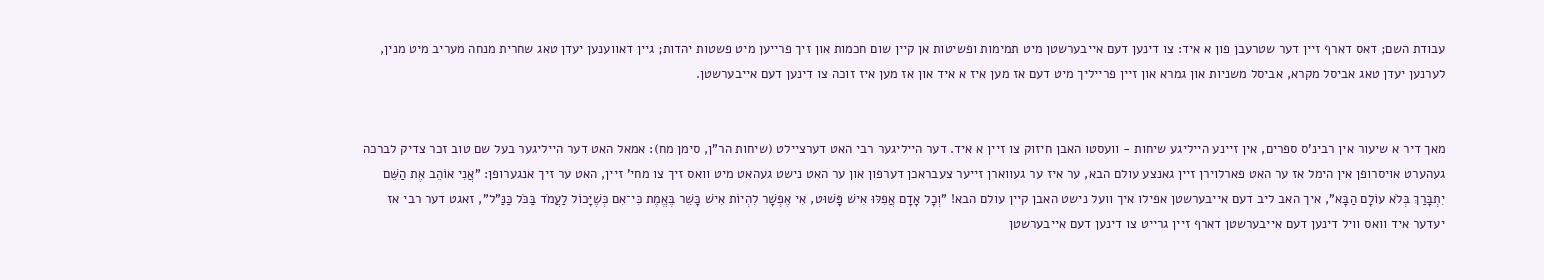עבודת השם; דאס דארף זיין דער שטרעבן פון א איד: צו דינען דעם אייבערשטן מיט תמימות ופשיטות אן קיין שום חכמות און זיך פרייען מיט פשטות יהדות; גיין דאווענען יעדן טאג שחרית מנחה מעריב מיט מנין, לערנען יעדן טאג אביסל מקרא, אביסל משניות און גמרא און זיין פרייליך מיט דעם אז מען איז א איד און אז מען איז זוכה צו דינען דעם אייבערשטן.


מאך דיר א שיעור אין רבינ'ס ספרים, אין זיינע הייליגע שיחות - וועסטו האבן חיזוק צו זיין א איד. דער הייליגער רבי האט דערציילט (שיחות הר"ן, סימן מח): אמאל האט דער הייליגער בעל שם טוב זכר צדיק לברכה געהערט אויסרופן אין הימל אז ער האט פארלוירן זיין גאנצע עולם הבא, ער איז ער געווארן זייער צעבראכן דערפון און ער האט נישט געהאט מיט וואס זיך צו מחי' זיין, האט ער זיך אנגערופן: "אֲנִי אוֹהֵב אֶת הַשֵּׁם יִתְבָּרַךְ בְּלֹא עוֹלָם הַבָּא", איך האב ליב דעם אייבערשטן אפילו איך וועל נישט האבן קיין עולם הבא! "וְכָל אָדָם אֲפִלּוּ אִישׁ פָּשׁוּט, אִי אֶפְשָׁר לִהְיוֹת אִישׁ כָּשֵׁר בֶּאֱמֶת כִּי־אִם כְּשֶׁיָּכוֹל לַעֲמֹד בַּכֹּל כַּנַּ"ל", זאגט דער רבי אז יעדער איד וואס וויל דינען דעם אייבערשטן דארף זיין גרייט צו דינען דעם אייבערשטן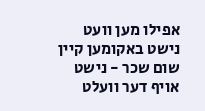אפילו מען וועט נישט באקומען קיין שום שכר - נישט אויף דער וועלט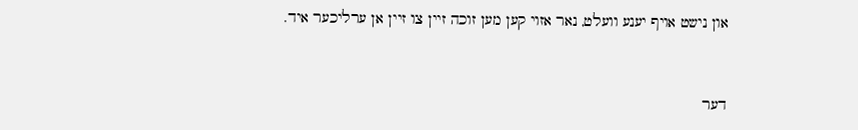און נישט אויף יענע וועלט, נאר אזוי קען מען זוכה זיין צו זיין אן ערליכער איד.


דער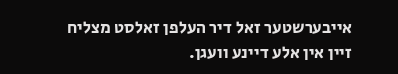אייבערשטער זאל דיר העלפן זאלסט מצליח זיין אין אלע דיינע וועגן.